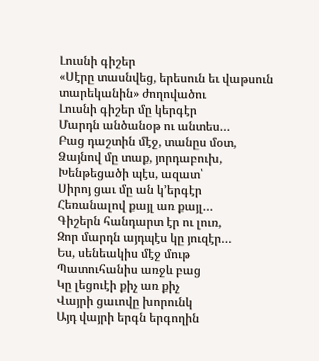Լուսնի գիշեր
«Սէրը տասնվեց, երեսուն եւ վաթսուն տարեկանին» ժողովածու
Լուսնի գիշեր մը կերգէր
Մարդն անծանօթ ու անտես…
Բաց դաշտին մէջ, տանըս մօտ,
Ձայնով մը տաք, յորդաբուխ,
Խենթեցածի պէս, ազատ՝
Սիրոյ ցաւ մը ան կ՚երգէր
Հեռանալով քայլ առ քայլ…
Գիշերն հանդարտ էր ու լուռ,
Զոր մարդն այդպէս կը յուզէր…
Ես, սենեակիս մէջ մութ
Պատուհանիս առջև բաց
Կը լեցուէի քիչ առ քիչ
Վայրի ցաւովը խորունկ
Այդ վայրի երգն երգողին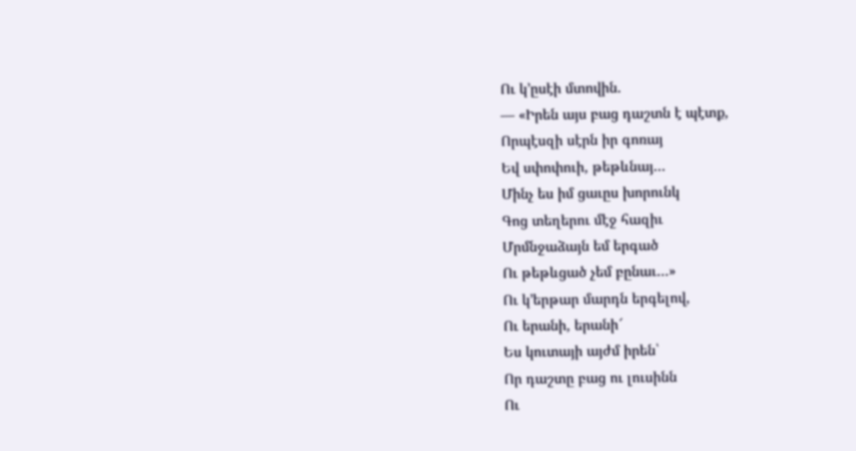Ու կ՚ըսէի մտովին.
— «Իրեն այս բաց դաշտն է պէտք,
Որպէսզի սէրն իր գոռայ
Եվ սփոփուի, թեթևնայ…
Մինչ ես իմ ցաւըս խորունկ
Գոց տեղերու մէջ հազիւ
Մրմնջաձայն եմ երգած
Ու թեթևցած չեմ բընաւ…»
Ու կ՚երթար մարդն երգելով,
Ու երանի, երանի՜
Ես կուտայի այժմ իրեն՝
Որ դաշտը բաց ու լուսինն
Ու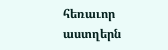հեռաւոր աստղերն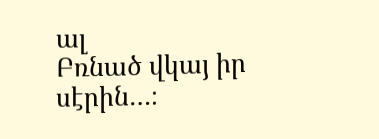ալ
Բռնած վկայ իր սէրին…։